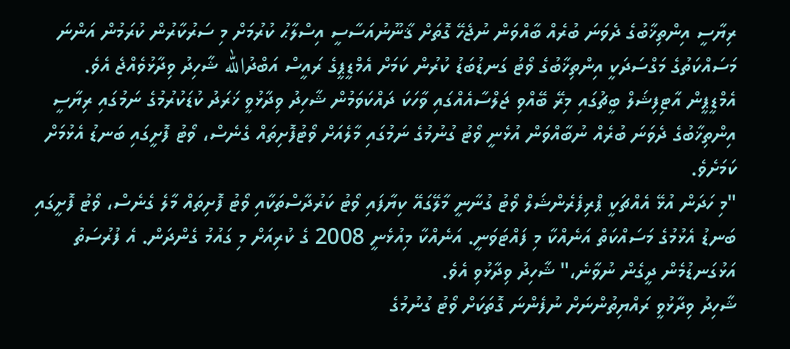ރިޔާސީ އިންތިޚާބުގެ ދެވަނަ ބުރެއް ބާއްވަން ނުޖެހޭ ގޮތަށް ޤާނޫނުއަސާސީ އިސްލާޙު ކުރުމަށް މި ސަރުކާރުން ކުރަމުން އަންނަ މަސައްކަތުގެ މަގްސަދަކީ އިންތިޚާބުގެ ވޯޓު ގަނޑުބަޑު ކުރުން ކަމަށް އެމްޑީޕީގެ ރައީސް އަބްދުالله ޝާހިދު ވިދާޅުވެއްޖެ އެވެ.
އެމްޑީޕީން އާޓިފިޝަލް ބީޗުގައި މިރޭ ބޭއްވި ޖަލްސާއެއްގައި ވާހަކަ ދައްކަވަމުން ޝާހިދު ވިދާޅުވީ ޚަރަދު ކުޑަކުރުމުގެ ނަމުގައި ރިޔާސީ އިންތިޚާބުގެ ދެވަނަ ބުރެއް ނުބާއްވަން އުޅެނީ ވޯޓު ގުނުމުގެ ނަމުގައި މާލެއަށް ވޯޓުފޮށިތައް ގެނެސް، ވޯޓު ފޮށީގައި ބަނޑު އެޅުމަށް ކަމަށެވެ.
"މި ހަދަން އުޅޭ އެއްޗަކީ ޕްރިފެރެންޝަލް ވޯޓު ގުނާނީ މާލޭގައޭ ކިޔާފައި ވޯޓު ކަރުދާސްތަކާއި ވޯޓު ފޮށިތައް މާލެ ގެނެސް، ވޯޓު ފޮށީގައި ބަނޑު އެޅުމުގެ މަސައްކަތް އަނެއްކާ މި ފައްޓަވަނީ. އަނެއްކާ މިއުޅެނީ 2008 ގެ ކުރިއަށް މި ގައުމު ގެންދަން. އެ ފުރުސަތު އަޅުގަނޑުމެން ދީގެން ނުވާނެ،" ޝާހިދު ވިދާޅުވި އެވެ.
ޝާހިދު ވިދާޅުވީ ރައްޔިތުންނަށް ނުފެންނަ ގޮތަކަށް ވޯޓު ގުނުމުގެ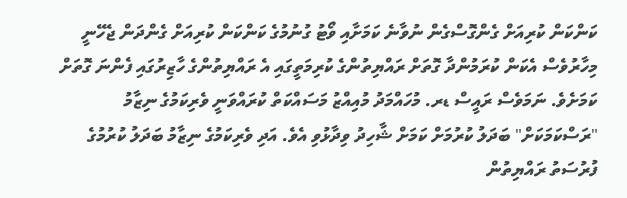ކަންކަން ކުރިއަށް ގެންގޮސްގެން ނުވާނެ ކަމަށާއި ވޯޓު ގުނުމުގެ ކަންކަން ކުރިއަށް ގެންދަން ޖެހޭނީ މިހާރުވެސް އެކަން ކުރަމުންދާ ގޮތަށް ރައްޔިތުންގެ ކުރިމަތީގައި އެ ރައްޔިތުންގެ ހާޒިރުގައި ފެންނަ ގޮތަށް ކަމަށެވެ. ނަމަވެސް ރައީސް ޑރ. މުހައްމަދު މުއިއްޒު މަސައްކަތް ކުރައްވަނީ ވެރިކަމުގެ ނިޒާމު "ރަސްކަމަކަށް" ބަދަލު ކުރުމަށް ކަމަށް ޝާހިދު ވިދާޅުވި އެވެ. އަދި ވެރިކަމުގެ ނިޒާމު ބަދަލު ކުރުމުގެ ފުރުސަތު ރައްޔިތުން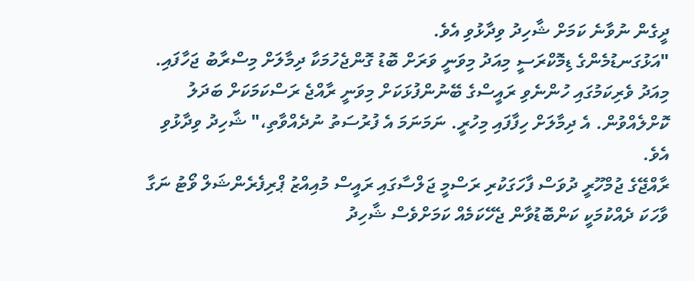ދީގެން ނުވާނެ ކަމަށް ޝާހިދު ވިދާޅުވި އެވެ.
"އަޅުގަނޑުމެންގެ ޑިމޮކްރަސީ މިއަދު މިވަނީ ވަރަށް ބޮޑު ގޮންޖެހުމަކާ ދިމާލަށް މިސްރާބު ޖަހާފައި. މިއަދު ވެރިކަމުގައި ހުންނެވި ރައީސްގެ ބޭނުންފުޅަކަށް މިވަނީ ރާއްޖެ ރަސްކަމަކަށް ބަދަލު ކޮށްލެއްވުން. އެ ދިމާލަށް ހިފާފައި މިހުރީ. ނަމަނަމަ އެ ފުރުސަތު ނުދެއްވާތި،" ޝާހިދު ވިދާޅުވި އެވެ.
ރާއްޖޭގެ ޖުމްހޫރީ ދުވަސް ފާހަގަކުރި ރަސްމީ ޖަލްސާގައި ރައީސް މުއިއްޒު ޕްރިފެރެންޝަލް ވޯޓު ނަގާ ވާހަކަ ދެއްކުމަކީ ކަންބޮޑުވާން ޖެހޭކަމެއް ކަމަށްވެސް ޝާހިދު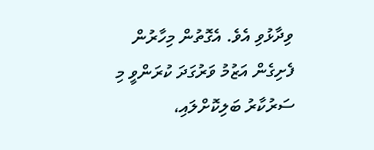ވިދާޅުވި އެވެ. އެގޮތުން މިހާރުން ފެށިގެން އަޒުމު ވަރުގަދަ ކުރަންވީ މި ސަރުކާރު ބަލިކޮށްލައި،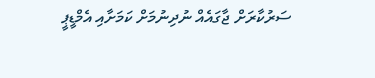ސަރުކާރަށް ޖާގައެއް ނުދިނުމަށް ކަމަށާއި އެމްޑީޕީ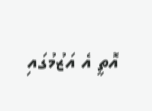އޮތީ އެ އަޒުމުގައި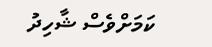ކަމަށްވެސް ޝާހިދު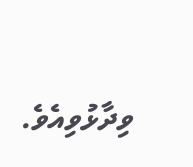ވިދާޅުވިއެވެ.